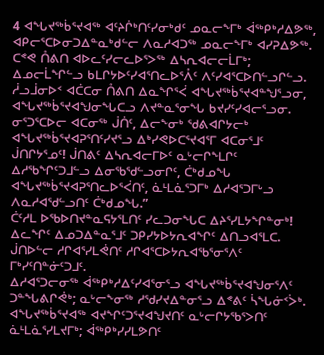4 ᐊᖓᔪᖅᑳᕐᔪᐊᖅ ᐊᑦᔨᒌᒃᑎᑦᓯᓂᒃᑯᑦ ᓄᓇᓕᖕᒥᒃ ᐋᖅᑭᒃᓱᐃᕗᖅ, ᐊᑭᓕᕐᑕᐅᓂᑐᐃᓐᓇᒃᑯᓪᓕ ᐱᓇᓱᐊᑐᖅ ᓄᓇᓕᖕᒥᒃ ᐊᓯᕈᐃᕗᖅ.
ᑕᕝᕙ ᑍᕕᑎ ᐊᐅᓚᑦᓯᓕᓚᐅᕐᐳᖅ ᐃᓴᕆᐊᓕᓕᒫᒥᒃ; ᐃᓄᓕᒫᖏᓪᓗ ᑲᒪᒋᔭᐅᑦᓯᐊᕐᑎᓚᐅᕐᐰᑦ ᐱᑦᓯᐊᕐᑕᐅᑎᓪᓗᒋᓪᓗ.
ᓲᓗᒨᓂᐅᑉ ᐊᑖᑕᓂ ᑍᕕᑎ ᐃᓇᖏᕐᐹ ᐊᖓᔪᖅᑳᕐᔪᐊᓐᖑᕐᓗᓂ, ᐊᖓᔪᖅᑳᕐᔪᐊᖑᓂᖓᑕᓗ ᐱᔪᓐᓇᕐᓂᖓ ᑲᔪᓯᑦᓯᐊᓕᕐᓗᓂ.
ᓂᕐᑐᕐᑕᐅᓕ ᐊᑕᓂᖅ ᒎᑏᑦ, ᐃᓕᖕᓂᒃ ᖁᕕᐊᒋᔭᓕᒃ ᐊᖓᔪᖅᑳᕐᔪᐊᕈᕐᑎᑦᓯᔪᕐᓗ ᐃᒃᓯᕙᐅᑕᕐᔪᐊᕐᒥ ᐊᑕᓂᕐᒧᑦ ᒎᑎᒋᔭᕐᓄᑦ! ᒎᑎᕕᑦ ᐃᓴᕆᐊᓕᒥᐅᑦ ᓇᒡᓕᒋᖕᒪᒋᑦ ᐃᓱᖃᖏᑦᑐᒧᓪᓗ ᐃᓂᖃᖁᓪᓗᓂᒋᑦ, ᑖᒃᑯᓄᖓ ᐊᖓᔪᖅᑳᕐᔪᐊᕈᕐᑎᓚᐅᕐᐹᑎᑦ, ᓈᒻᒪᓈᕐᑐᒥᒃ ᐃᓱᐊᕐᑐᒥᒡᓗ ᐱᓇᓱᐊᖁᓪᓗᑎᑦ ᑖᒃᑯᓄᖓ.”
ᑖᑦᓱᒪ ᐅᖃᐅᑎᔪᓐᓇᕋᔭᕐᒪᑎᑦ ᓯᓚᑐᓂᖓᑕ ᐃᔨᕐᓯᒪᔭᖏᓐᓂᒃ! ᐃᓚᖏᑦ ᐃᓄᑐᐃᓐᓇᕐᒧᑦ ᑐᑭᓯᔭᐅᔭᕆᐊᖏᑦ ᐃᑎᓗᐊᕐᒪᑕ. ᒎᑎᐅᓪᓕ ᓱᒋᐊᕐᓯᒪᕚᑎᑦ ᓱᒋᐊᕐᑕᐅᔭᕆᐊᖃᕐᓂᕐᐱᑦ ᒥᒃᓯᑦᑎᓐᓃᑦᑐᒧᑦ.
ᐃᓱᐊᕐᑐᓕᓂᖅ ᐋᖅᑭᒃᓱᐃᑦᓯᐊᕐᓂᕐᓗ ᐊᖓᔪᖅᑳᕐᔪᐊᖑᓂᕐᐱᑦ ᑐᓐᖓᕕᒋᕚᒃ; ᓇᒡᓕᖕᓂᖅ ᓱᖁᓯᔪᐃᓐᓂᕐᓗ ᐃᕝᕕᑦ ᓵᖓᓃᑉᐴᒃ.
ᐊᖓᔪᖅᑳᕐᔪᐊᖅ ᐊᔪᖏᑦᑐᕐᔪᐊᖑᔪᑎᑦ ᓇᒡᓕᒋᔭᖃᕐᐳᑎᑦ ᓈᒻᒪᓈᕐᓯᒪᔪᒥᒃ; ᐋᖅᑭᒃᓯᓯᒪᕗᑎᑦ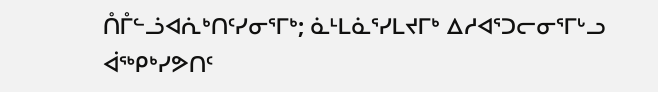ᑍᒤᓪᓘᐊᕇᒃᑎᑦᓯᓂᕐᒥᒃ; ᓈᒻᒪᓈᕐᓯᒪᔪᒥᒃ ᐃᓱᐊᕐᑐᓕᓂᕐᒥᒡᓗ ᐋᖅᑭᒃᓯᕗᑎᑦ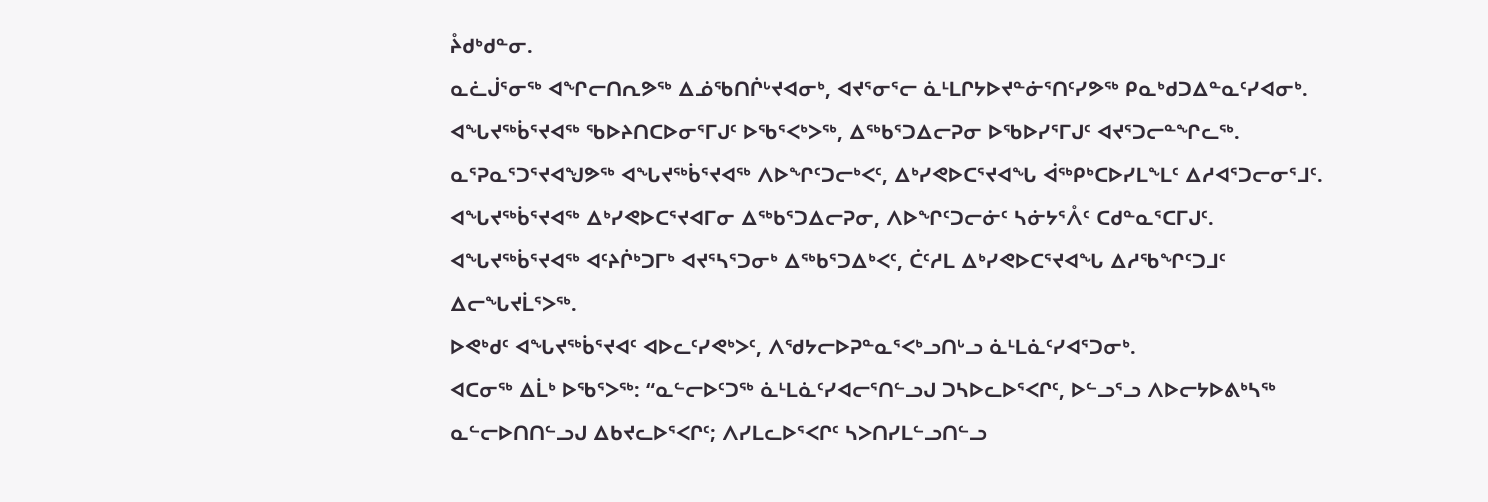ᔧᑯᒃᑯᓐᓂ.
ᓇᓛᒎᕐᓂᖅ ᐊᖏᓕᑎᕆᕗᖅ ᐃᓅᖃᑎᒌᒡᔪᐊᓂᒃ, ᐊᔪᕐᓂᕐᓕ ᓈᒻᒪᒋᔭᐅᔪᓐᓃᕐᑎᑦᓯᕗᖅ ᑭᓇᒃᑯᑐᐃᓐᓇᑦᓯᐊᓂᒃ.
ᐊᖓᔪᖅᑳᕐᔪᐊᖅ ᖃᐅᔨᑎᑕᐅᓂᕐᒥᒍᑦ ᐅᖃᕐᐸᒃᐳᖅ, ᐃᖅᑲᕐᑐᐃᓕᕈᓂ ᐅᖃᐅᓯᕐᒥᒍᑦ ᐊᔪᕐᑐᓕᓐᖏᓚᖅ.
ᓇᕐᕈᓇᕐᑐᕐᔪᐊᖑᕗᖅ ᐊᖓᔪᖅᑳᕐᔪᐊᖅ ᐱᐅᖏᑦᑐᓕᒃᐸᑦ, ᐃᒃᓯᕙᐅᑕᕐᔪᐊᖓ ᐋᖅᑭᒃᑕᐅᓯᒪᖕᒪᑦ ᐃᓱᐊᕐᑐᓕᓂᕐᒧᑦ.
ᐊᖓᔪᖅᑳᕐᔪᐊᖅ ᐃᒃᓯᕙᐅᑕᕐᔪᐊᒥᓂ ᐃᖅᑲᕐᑐᐃᓕᕈᓂ, ᐱᐅᖏᑦᑐᓕᓃᑦ ᓴᓃᔭᕐᐰᑦ ᑕᑯᓐᓇᕐᑕᒥᒍᑦ.
ᐊᖓᔪᖅᑳᕐᔪᐊᖅ ᐊᑦᔨᒌᒃᑐᒥᒃ ᐊᔪᕐᓴᕐᑐᓂᒃ ᐃᖅᑲᕐᑐᐃᒃᐸᑦ, ᑖᑦᓱᒪ ᐃᒃᓯᕙᐅᑕᕐᔪᐊᖓ ᐃᓱᖃᖏᑦᑐᒧᑦ ᐃᓕᖓᔪᒫᕐᐳᖅ.
ᐅᕙᒃᑯᑦ ᐊᖓᔪᖅᑳᕐᔪᐊᑦ ᐊᐅᓚᑦᓯᕙᒃᐳᑦ, ᐱᖁᔭᓕᐅᕈᓐᓇᕐᐸᒃᓗᑎᒡᓗ ᓈᒻᒪᓈᑦᓯᐊᕐᑐᓂᒃ.
ᐊᑕᓂᖅ ᐃᒫᒃ ᐅᖃᕐᐳᖅ: “ᓇᓪᓕᐅᑦᑐᖅ ᓈᒻᒪᓈᑦᓯᐊᓕᕐᑎᓪᓗᒍ ᑐᓴᐅᓚᐅᕐᐸᒋᑦ, ᐅᓪᓗᕐᓗ ᐱᐅᓕᔭᐅᕕᒃᓴᖅ ᓇᓪᓕᐅᑎᑎᓪᓗᒍ ᐃᑲᔪᓚᐅᕐᐸᒋᑦ; ᐱᓯᒪᓚᐅᕐᐸᒋᑦ ᓴᐳᑎᓯᒪᓪᓗᑎᓪᓗ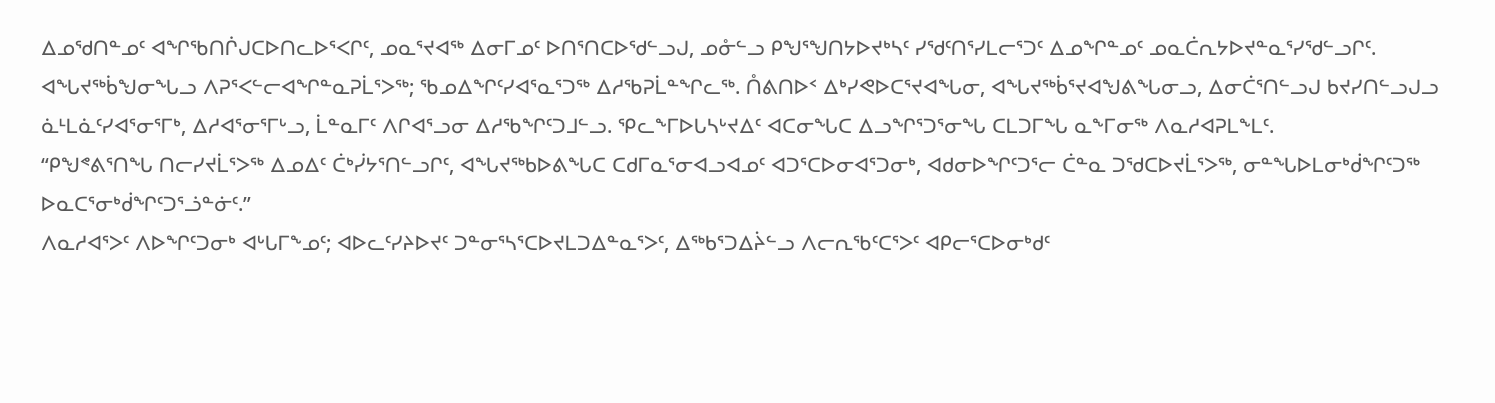ᐃᓄᖁᑎᓐᓄᑦ ᐊᖏᖃᑎᒌᒍᑕᐅᑎᓚᐅᕐᐸᒋᑦ, ᓄᓇᕐᔪᐊᖅ ᐃᓂᒥᓄᑦ ᐅᑎᕐᑎᑕᐅᖁᓪᓗᒍ, ᓄᓁᓪᓗ ᑭᖑᕐᖑᑎᔭᐅᔪᒃᓴᑦ ᓯᖁᑦᑎᕐᓯᒪᓕᕐᑐᑦ ᐃᓄᖏᓐᓄᑦ ᓄᓇᑖᕆᔭᐅᔪᓐᓇᕐᓯᖁᓪᓗᒋᑦ.
ᐊᖓᔪᖅᑳᖑᓂᖓᓗ ᐱᕈᕐᐸᓪᓕᐊᖏᓐᓇᕈᒫᕐᐳᖅ; ᖃᓄᐃᖏᑦᓯᐊᕐᓇᕐᑐᖅ ᐃᓱᖃᕈᒫᓐᖏᓚᖅ. ᑍᕕᑎᐅᑉ ᐃᒃᓯᕙᐅᑕᕐᔪᐊᖓᓂ, ᐊᖓᔪᖅᑳᕐᔪᐊᖑᕕᖓᓂᓗ, ᐃᓂᑖᕐᑎᓪᓗᒍ ᑲᔪᓯᑎᓪᓗᒍᓗ ᓈᒻᒪᓈᑦᓯᐊᕐᓂᕐᒥᒃ, ᐃᓱᐊᕐᓂᕐᒥᒡᓗ, ᒫᓐᓇᒥᑦ ᐱᒋᐊᕐᓗᓂ ᐃᓱᖃᖏᑦᑐᒧᓪᓗ. ᕿᓚᖕᒥᐅᒐᓴᒡᔪᐃᑦ ᐊᑕᓂᖓᑕ ᐃᓗᖏᕐᑐᕐᓂᖓ ᑕᒪᑐᒥᖓ ᓇᖕᒥᓂᖅ ᐱᓇᓱᐊᕈᒪᖕᒪᑦ.
“ᑭᖑᕝᕕᕐᑎᖓ ᑎᓕᓯᔪᒫᕐᐳᖅ ᐃᓄᐃᑦ ᑖᒃᓰᔭᕐᑎᓪᓗᒋᑦ, ᐊᖓᔪᖅᑲᐅᕕᖓᑕ ᑕᑯᒥᓇᕐᓂᐊᓗᐊᓄᑦ ᐊᑐᕐᑕᐅᓂᐊᕐᑐᓂᒃ, ᐊᑯᓂᐅᖏᑦᑐᕐᓕ ᑖᓐᓇ ᑐᖁᑕᐅᔪᒫᕐᐳᖅ, ᓂᓐᖓᐅᒪᓂᒃᑰᖏᑦᑐᖅ ᐅᓇᑕᕐᓂᒃᑰᖏᑦᑐᕐᓘᓐᓃᑦ.”
ᐱᓇᓱᐊᕐᐳᑦ ᐱᐅᖏᑦᑐᓂᒃ ᐊᒡᒐᒥᖕᓄᑦ; ᐊᐅᓚᑦᓯᔨᐅᔪᑦ ᑐᓐᓂᕐᓴᕐᑕᐅᔪᒪᑐᐃᓐᓇᕐᐳᑦ, ᐃᖅᑲᕐᑐᐃᔩᓪᓗ ᐱᓕᕆᖃᑦᑕᕐᐳᑦ ᐊᑭᓕᕐᑕᐅᓂᒃᑯᑦ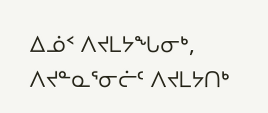ᐃᓅᑉ ᐱᔪᒪᔭᖓᓂᒃ, ᐱᔪᓐᓇᕐᓂᓖᑦ ᐱᔪᒪᔭᑎᒃ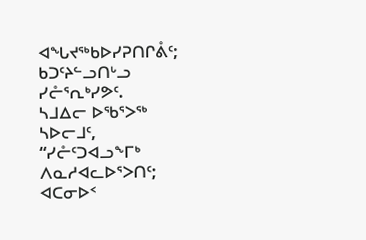ᐊᖓᔪᖅᑲᐅᓯᕈᑎᒋᕔᑦ; ᑲᑐᑦᔨᓪᓗᑎᒡᓗ ᓯᓔᕐᕆᒃᓯᕗᑦ.
ᓴᒧᐃᓕ ᐅᖃᕐᐳᖅ ᓴᐅᓕᒧᑦ, “ᓯᓔᑦᑐᐊᓗᖕᒥᒃ ᐱᓇᓱᐊᓚᐅᕐᐳᑎᑦ; ᐊᑕᓂᐅᑉ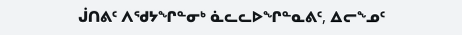ᒎᑎᕕᑦ ᐱᖁᔭᖏᓐᓂᒃ ᓈᓚᓚᐅᖏᓐᓇᕕᑦ, ᐃᓕᖕᓄᑦ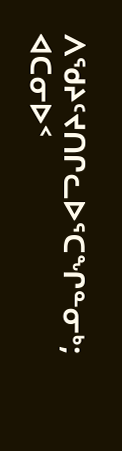ᐱᖁᔨᑦᔪᑎᒋᓚᐅᕐᑕᖏᓐᓂᒃ; ᐊᑕᓂᐅᑉ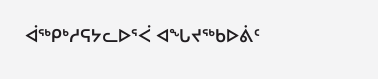ᐋᖅᑭᒃᓱᕋᔭᓚᐅᕐᐹ ᐊᖓᔪᖅᑲᐅᕖᑦ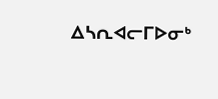ᐃᓴᕆᐊᓕᒥᐅᓂᒃ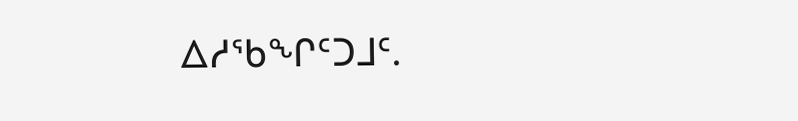ᐃᓱᖃᖏᑦᑐᒧᑦ.